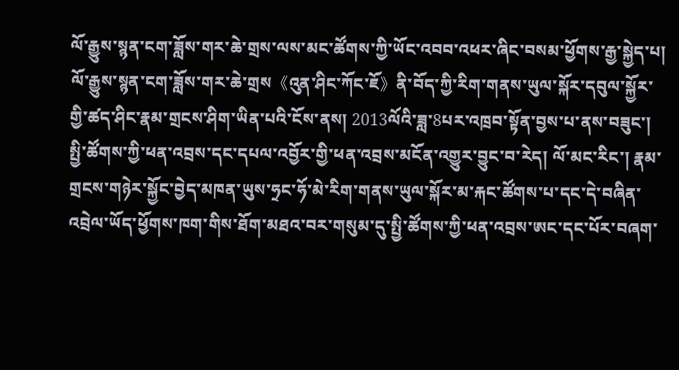ལོ་རྒྱུས་སྙན་ངག་ཟློས་གར་ཆེ་གྲས་ལས་མང་ཚོགས་ཀྱི་ཡོང་འབབ་འཕར་ཞིང་བསམ་ཕྱོགས་རྒྱ་སྐྱེད་པ།
ལོ་རྒྱུས་སྙན་ངག་ཟློས་གར་ཆེ་གྲས《འུན་ཤིང་ཀོང་ཇོ》ནི་བོད་ཀྱི་རིག་གནས་ཡུལ་སྐོར་དབུལ་སྐྱོར་གྱི་ཚད་ཤིང་རྣམ་གྲངས་ཤིག་ཡིན་པའི་ངོས་ནས། 2013ལོའི་ཟླ་8པར་འཁྲབ་སྟོན་བྱས་པ་ནས་བཟུང་། སྤྱི་ཚོགས་ཀྱི་ཕན་འབྲས་དང་དཔལ་འབྱོར་གྱི་ཕན་འབྲས་མངོན་འགྱུར་བྱུང་བ་རེད། ལོ་མང་རིང་། རྣམ་གྲངས་གཉེར་སྐྱོང་བྱེད་མཁན་ཡུས་ཧྲང་ཧོ་མེ་རིག་གནས་ཡུལ་སྐོར་མ་རྐང་ཚོགས་པ་དང་དེ་བཞིན་འབྲེལ་ཡོད་ཕྱོགས་ཁག་གིས་ཐོག་མཐའ་བར་གསུམ་དུ་སྤྱི་ཚོགས་ཀྱི་ཕན་འབྲས་ཨང་དང་པོར་བཞག་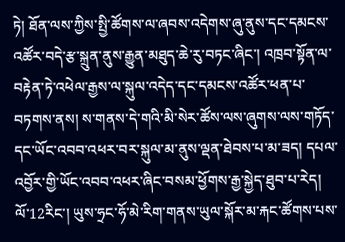ཏེ། ཐོན་ལས་ཀྱིས་སྤྱི་ཚོགས་ལ་ཞབས་འདེགས་ཞུ་ནུས་དང་དམངས་འཚོར་བདེ་རྩ་སྐྲུན་ནུས་རྒྱུན་མཐུད་ཆེ་རུ་བཏང་ཞིང་། འཁྲབ་སྟོན་ལ་བརྟེན་ཏེ་འཕེལ་རྒྱས་ལ་སྐུལ་འདེད་དང་དམངས་འཚོར་ཕན་པ་བཏགས་ནས། ས་གནས་དེ་གའི་མི་སེར་ཚོས་ལས་ཞུགས་ལས་གཏོད་དང་ཡོང་འབབ་འཕར་བར་སྐུལ་མ་ནུས་ལྡན་ཐེབས་པ་མ་ཟད། དཔལ་འབྱོར་གྱི་ཡོང་འབབ་འཕར་ཞིང་བསམ་ཕྱོགས་རྒྱ་སྐྱེད་ཐུབ་པ་རེད།
ལོ་12རིང་། ཡུས་ཧྲང་ཧོ་མེ་རིག་གནས་ཡུལ་སྐོར་མ་རྐང་ཚོགས་པས་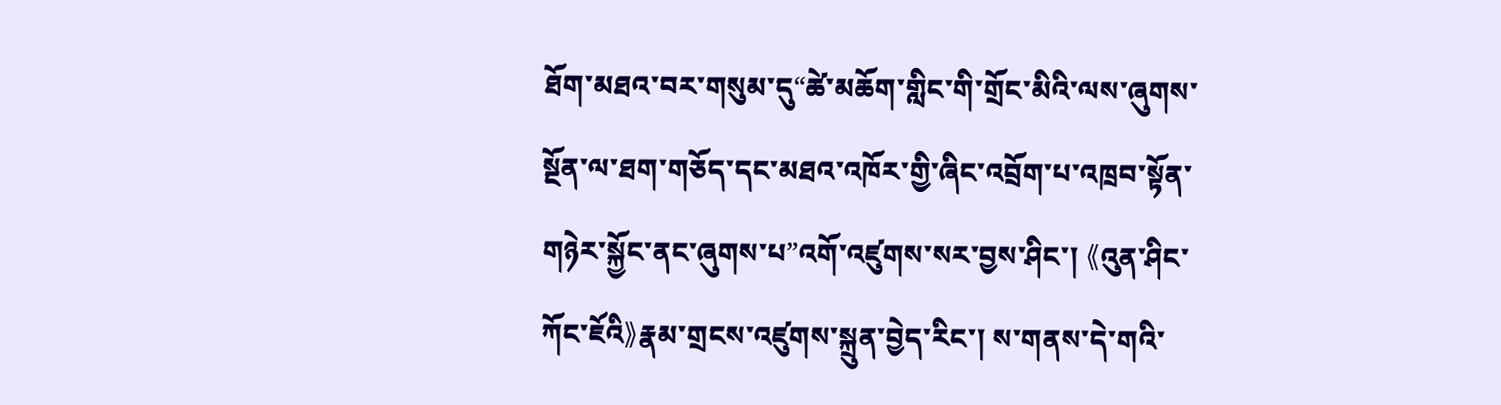ཐོག་མཐའ་བར་གསུམ་དུ“ཚེ་མཆོག་གླིང་གི་གྲོང་མིའི་ལས་ཞུགས་སྔོན་ལ་ཐག་གཅོད་དང་མཐའ་འཁོར་གྱི་ཞིང་འབྲོག་པ་འཁྲབ་སྟོན་གཉེར་སྐྱོང་ནང་ཞུགས་པ”འགོ་འཛུགས་སར་བྱས་ཤིང་། 《འུན་ཤིང་ཀོང་ཇོའི》རྣམ་གྲངས་འཛུགས་སྐྲུན་བྱེད་རིང་། ས་གནས་དེ་གའི་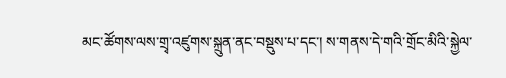མང་ཚོགས་ལས་གྲྭ་འཛུགས་སྐྲུན་ནང་བསྡུས་པ་དང་། ས་གནས་དེ་གའི་གྲོང་མིའི་སྐྱེལ་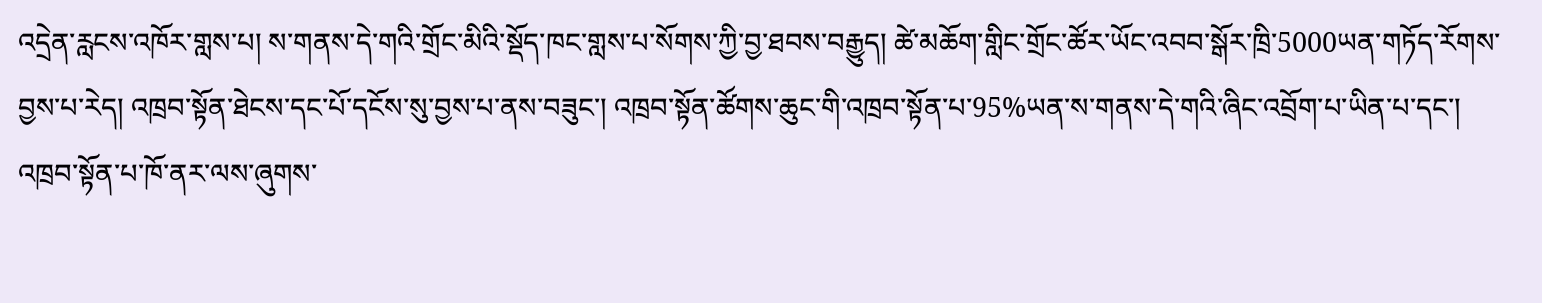འདྲེན་རླངས་འཁོར་གླས་པ། ས་གནས་དེ་གའི་གྲོང་མིའི་སྡོད་ཁང་གླས་པ་སོགས་ཀྱི་བྱ་ཐབས་བརྒྱུད། ཚེ་མཆོག་གླིང་གྲོང་ཚོར་ཡོང་འབབ་སྒོར་ཁྲི་5000ཡན་གཏོད་རོགས་བྱས་པ་རེད། འཁྲབ་སྟོན་ཐེངས་དང་པོ་དངོས་སུ་བྱས་པ་ནས་བཟུང་། འཁྲབ་སྟོན་ཚོགས་ཆུང་གི་འཁྲབ་སྟོན་པ་95%ཡན་ས་གནས་དེ་གའི་ཞིང་འབྲོག་པ་ཡིན་པ་དང་། འཁྲབ་སྟོན་པ་ཁོ་ནར་ལས་ཞུགས་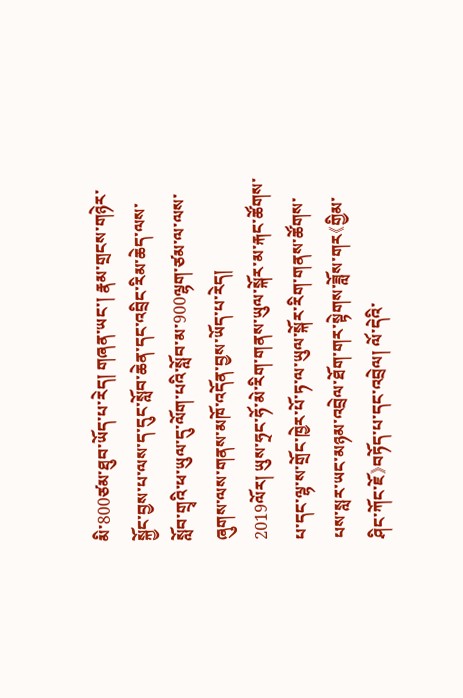མི་800ཙམ་ཐུབ་ཡོད་པ་རེད། གཞན་ཡང་། རྣམ་གྲངས་གཉེར་སྐྱོང་བྱས་པ་ལས་ད་དུང་སློབ་ཆེན་དང་འབྲིང་རིམ་ཆེད་ལས་སློབ་གྲྭའི་ཕ་ཡུལ་དུ་ལོག་པའི་སློབ་མ་900ལྷག་ཙམ་ལ་ལས་ཞུགས་ལས་གནས་མཁོ་འདོན་བྱས་ཡོད་པ་རེད།
2019ལོར། ཡུས་ཧྲང་ཧོ་མེ་རིག་གནས་ཡུལ་སྐོར་མ་རྐང་ཚོགས་པ་དང་ལྷ་ས་གྲོང་ཁྱེར་པོ་ཏ་ལ་ཡུལ་སྐོར་རིག་གནས་ཚོགས་པས་སླར་ཡང་མཉམ་འབྲེལ་ཐོག་གར་སྟེགས་ཟློས་གར《གྱིམ་ཤིང་ཀོང་ཇོ》བཏོད་པ་དང་འབྲེལ། ལོ་དེའི་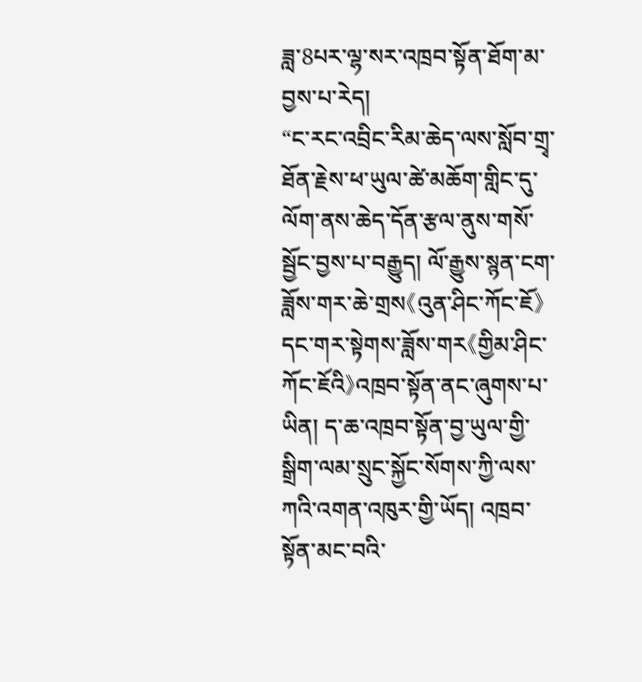ཟླ་8པར་ལྷ་སར་འཁྲབ་སྟོན་ཐོག་མ་བྱས་པ་རེད།
“ང་རང་འབྲིང་རིམ་ཆེད་ལས་སློབ་གྲྭ་ཐོན་རྗེས་ཕ་ཡུལ་ཚེ་མཆོག་གླིང་དུ་ལོག་ནས་ཆེད་དོན་རྩལ་ནུས་གསོ་སྦྱོང་བྱས་པ་བརྒྱུད། ལོ་རྒྱུས་སྙན་ངག་ཟློས་གར་ཆེ་གྲས《འུན་ཤིང་ཀོང་ཇོ》དང་གར་སྟེགས་ཟློས་གར《གྱིམ་ཤིང་ཀོང་ཇོའི》འཁྲབ་སྟོན་ནང་ཞུགས་པ་ཡིན། ད་ཆ་འཁྲབ་སྟོན་བྱ་ཡུལ་གྱི་སྒྲིག་ལམ་སྲུང་སྐྱོང་སོགས་ཀྱི་ལས་ཀའི་འགན་འཁུར་གྱི་ཡོད། འཁྲབ་སྟོན་མང་བའི་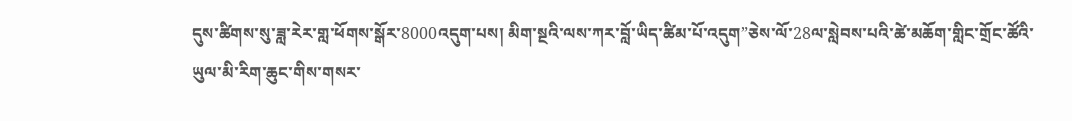དུས་ཚིགས་སུ་ཟླ་རེར་གླ་ཕོགས་སྒོར་8000འདུག་པས། མིག་སྔའི་ལས་ཀར་བློ་ཡིད་ཚིམ་པོ་འདུག”ཅེས་ལོ་28ལ་སླེབས་པའི་ཚེ་མཆོག་གླིང་གྲོང་ཚོའི་ཡུལ་མི་རིག་ཆུང་གིས་གསར་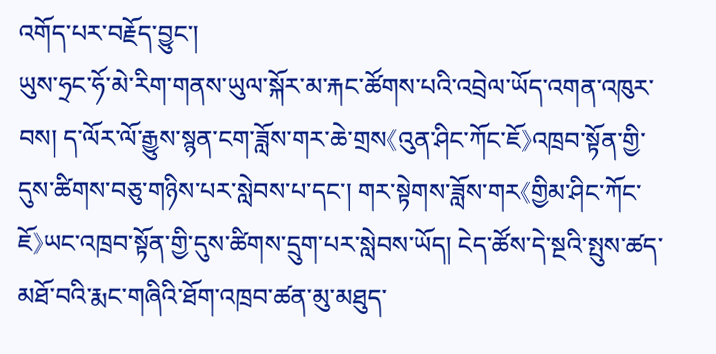འགོད་པར་བརྗོད་བྱུང་།
ཡུས་ཧྲང་ཧོ་མེ་རིག་གནས་ཡུལ་སྐོར་མ་རྐང་ཚོགས་པའི་འབྲེལ་ཡོད་འགན་འཁུར་བས། ད་ལོར་ལོ་རྒྱུས་སྙན་ངག་ཟློས་གར་ཆེ་གྲས《འུན་ཤིང་ཀོང་ཇོ》འཁྲབ་སྟོན་གྱི་དུས་ཚིགས་བཅུ་གཉིས་པར་སླེབས་པ་དང་། གར་སྟེགས་ཟློས་གར《གྱིམ་ཤིང་ཀོང་ཇོ》ཡང་འཁྲབ་སྟོན་གྱི་དུས་ཚིགས་དྲུག་པར་སླེབས་ཡོད། ངེད་ཚོས་དེ་སྔའི་སྤུས་ཚད་མཐོ་བའི་རྨང་གཞིའི་ཐོག་འཁྲབ་ཚན་མུ་མཐུད་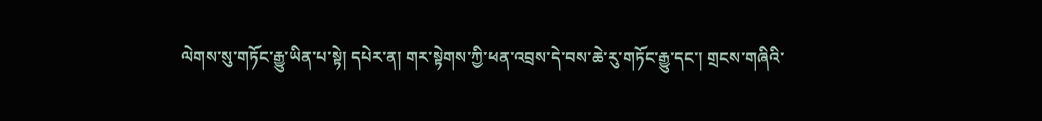ལེགས་སུ་གཏོང་རྒྱུ་ཡིན་པ་སྟེ། དཔེར་ན། གར་སྟེགས་ཀྱི་ཕན་འབྲས་དེ་བས་ཆེ་རུ་གཏོང་རྒྱུ་དང་། གྲངས་གཞིའི་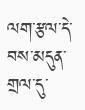ལག་རྩལ་དེ་བས་མདུན་གྲལ་དུ་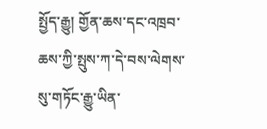སྤྱོད་རྒྱུ། གྱོན་ཆས་དང་འཁྲབ་ཆས་ཀྱི་སྤུས་ཀ་དེ་བས་ལེགས་སུ་གཏོང་རྒྱུ་ཡིན་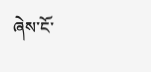ཞེས་ངོ་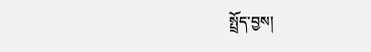སྤྲོད་བྱས།